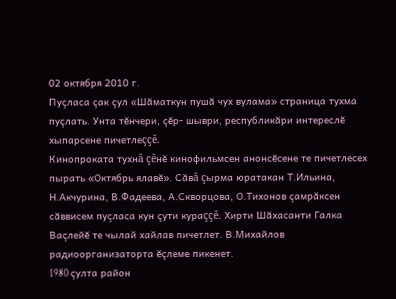02 октября 2010 г.
Пуçласа çак çул «Шăматкун пушă чух вулама» страница тухма пуçлать. Унта тĕнчери, çĕр- шыври, республикăри интереслĕ хыпарсене пичетлеççĕ.
Кинопроката тухнă çĕнĕ кинофильмсен анонсĕсене те пичетлесех пырать «Октябрь ялавĕ». Сăвă çырма юратакан Т.Ильина, Н.Акчурина, В.Фадеева, А.Скворцова, О.Тихонов çамрăксен сăввисем пуçласа кун çути кураççĕ. Хирти Шăхасанти Галка Ваçлейĕ те чылай хайлав пичетлет. В.Михайлов радиоорганизаторта ĕçлеме пикенет.
1980 çулта район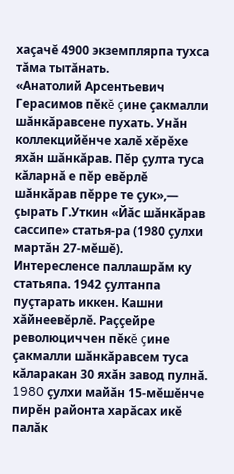хаçачĕ 4900 экземплярпа тухса тăма тытăнать.
«Анатолий Арсентьевич Герасимов пĕкĕ çине çакмалли шăнкăравсене пухать. Унăн коллекцийĕнче халĕ хĕрĕхе яхăн шăнкăрав. Пĕр çулта туса кăларнă е пĕр евĕрлĕ шăнкăрав пĕрре те çук»,— çырать Г.Уткин «Йăс шăнкăрав сассипе» статья-ра (1980 çулхи мартăн 27-мĕшĕ). Интересленсе паллашрăм ку статьяпа. 1942 çултанпа пуçтарать иккен. Кашни хăйнеевĕрлĕ. Раççейре революциччен пĕкĕ çине çакмалли шăнкăравсем туса кăларакан 30 яхăн завод пулнă.
1980 çулхи майăн 15-мĕшĕнче пирĕн районта харăсах икĕ палăк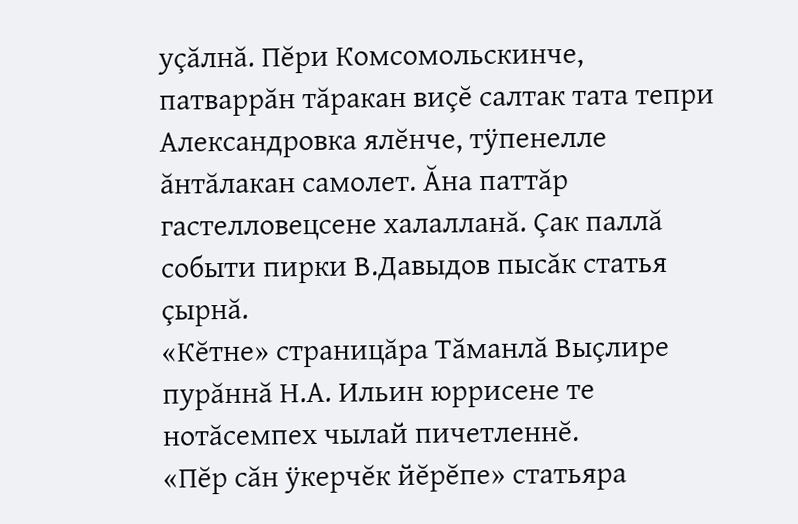уçăлнă. Пĕри Комсомольскинче, патваррăн тăракан виçĕ салтак тата тепри Александровка ялĕнче, тÿпенелле ăнтăлакан самолет. Ăна паттăр гастелловецсене халалланă. Çак паллă событи пирки В.Давыдов пысăк статья çырнă.
«Кĕтне» страницăра Тăманлă Выçлире пурăннă Н.А. Ильин юррисене те нотăсемпех чылай пичетленнĕ.
«Пĕр сăн ÿкерчĕк йĕрĕпе» статьяра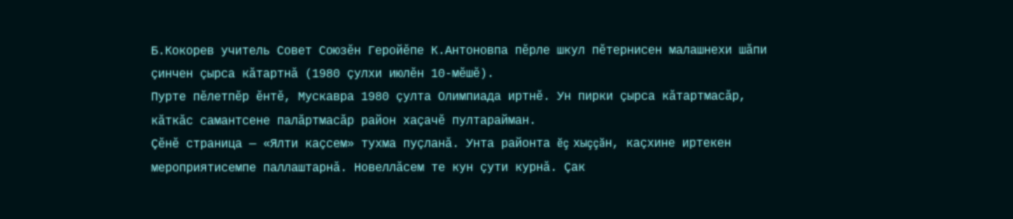Б.Кокорев учитель Совет Союзĕн Геройĕпе К.Антоновпа пĕрле шкул пĕтернисен малашнехи шăпи çинчен çырса кăтартнă (1980 çулхи июлĕн 10-мĕшĕ).
Пурте пĕлетпĕр ĕнтĕ, Мускавра 1980 çулта Олимпиада иртнĕ. Ун пирки çырса кăтартмасăр, кăткăс самантсене палăртмасăр район хаçачĕ пултарайман.
Çĕнĕ страница — «Ялти каçсем» тухма пуçланă. Унта районта ĕç хыççăн, каçхине иртекен мероприятисемпе паллаштарнă. Новеллăсем те кун çути курнă. Çак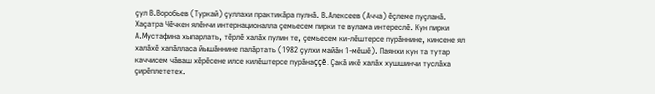çул В.Воробьев (Туркай) çуллахи практикăра пулнă. В.Алексеев (Ачча) ĕçлеме пуçланă.
Хаçатра Чĕчкен ялĕнчи интернационалла çемьесем пирки те вулама интереслĕ. Кун пирки А.Мустафина хыпарлать, тĕрлĕ халăх пулин те, çемьесем ки-лĕштерсе пурăннине, кинсене ял халăхĕ хапăлласа йышăннине палăртать (1982 çулхи майăн 1-мĕшĕ). Паянхи кун та тутар каччисем чăваш хĕрĕсене илсе килĕштерсе пурăнаççĕ. Çакă икĕ халăх хушшинчи туслăха çирĕплететех.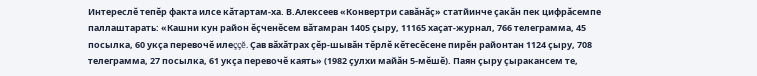Интереслĕ тепĕр факта илсе кăтартам-ха. В.Алексеев «Конвертри савăнăç» статйинче çакăн пек цифрăсемпе паллаштарать: «Кашни кун район ĕçченĕсем вăтамран 1405 çыру, 11165 хаçат-журнал, 766 телеграмма, 45 посылка, 60 укçа перевочĕ илеççĕ. Çав вăхăтрах çĕр-шывăн тĕрлĕ кĕтесĕсене пирĕн районтан 1124 çыру, 708 телеграмма, 27 посылка, 61 укçа перевочĕ каять» (1982 çулхи майăн 5-мĕшĕ). Паян çыру çыракансем те,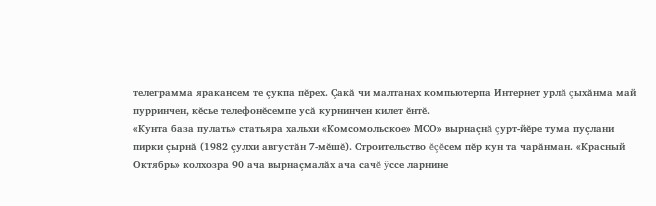телеграмма яракансем те çукпа пĕрех. Çакă чи малтанах компьютерпа Интернет урлă çыхăнма май пурринчен, кĕсье телефонĕсемпе усă курнинчен килет ĕнтĕ.
«Кунта база пулать» статьяра хальхи «Комсомольское» МСО» вырнаçнă çурт-йĕре тума пуçлани пирки çырнă (1982 çулхи августăн 7-мĕшĕ). Строительство ĕçĕсем пĕр кун та чарăнман. «Красный Октябрь» колхозра 90 ача вырнаçмалăх ача сачĕ ÿссе ларнине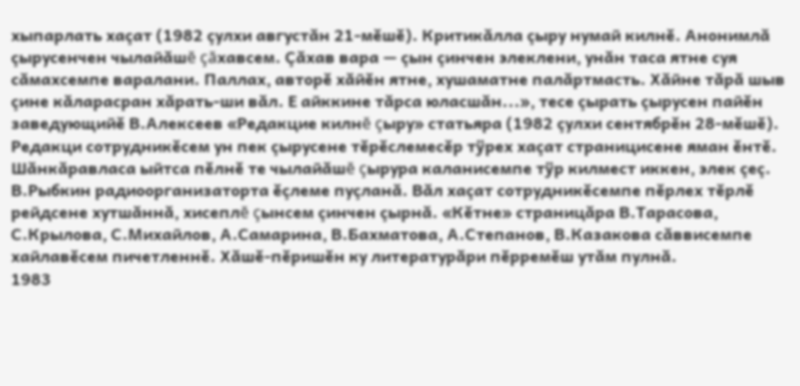хыпарлать хаçат (1982 çулхи августăн 21-мĕшĕ). Критикăлла çыру нумай килнĕ. Анонимлă çырусенчен чылайăшĕ çăхавсем. Çăхав вара — çын çинчен элеклени, унăн таса ятне суя сăмахсемпе варалани. Паллах, авторĕ хăйĕн ятне, хушаматне палăртмасть. Хăйне тăрă шыв çине кăларасран хăрать-ши вăл. Е айккине тăрса юласшăн...», тесе çырать çырусен пайĕн заведующийĕ В.Алексеев «Редакцие килнĕ çыру» статьяра (1982 çулхи сентябрĕн 28-мĕшĕ). Редакци сотрудникĕсем ун пек çырусене тĕрĕслемесĕр тÿрех хаçат страницисене яман ĕнтĕ. Шăнкăравласа ыйтса пĕлнĕ те чылайăшĕ çырура каланисемпе тÿр килмест иккен, элек çеç.
В.Рыбкин радиоорганизаторта ĕçлеме пуçланă. Вăл хаçат сотрудникĕсемпе пĕрлех тĕрлĕ рейдсене хутшăннă, хисеплĕ çынсем çинчен çырнă. «Кĕтне» страницăра В.Тарасова, С.Крылова, С.Михайлов, А.Самарина, В.Бахматова, А.Степанов, В.Казакова сăввисемпе хайлавĕсем пичетленнĕ. Хăшĕ-пĕришĕн ку литературăри пĕрремĕш утăм пулнă.
1983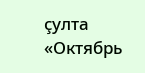çулта «Октябрь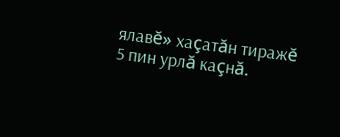ялавĕ» хаçатăн тиражĕ 5 пин урлă каçнă.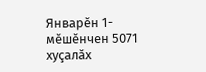Январĕн 1-мĕшĕнчен 5071 хуçалăх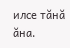илсе тăнă ăна.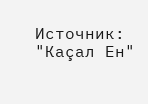Источник: "Каçал Ен"